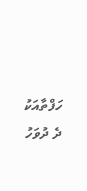ހަފްތާއަކު ދެ ދުވަހު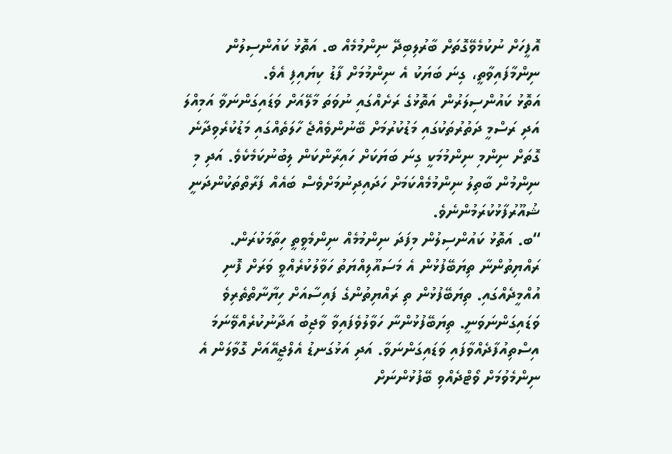އޮފީހަށް ނުކުމެވޭގޮތަށް ބާރުލިބިދޭ ނިންމުމެއް ބ. އަތޮޅު ކައުންސިލުން ނިންމާފައިވާތީ، ގިނަ ބަޔަކު އެ ނިންމުމަށް ފާޑު ކިޔައިފި އެވެ.
އަތޮޅު ކައުންސިލަރުން އަތޮޅުގެ ރަށެއްގައި ނުވަތަ މާލޭއަށް ވަޑައިގަންނަވާ އަމިއްލަ އަދި ރަސްމީ ދަތުރުތަކުގައި މަޑުކުރުމަށް ބޭނުންވެއްޖެ ހާލަތެއްގައި މަޑުކުރެވިދާނެ ގޮތަށް ނިންމި ނިންމުމަކީ ގިނަ ބަޔަކަށް ހައިރާންކަން ލިބުނުކަމެކެވެ. އަދި މި ނިންމުން ބާތިލު ނިންމުމެއްކަމަށް ހަދައިދިނުމަށްވެސް ބައެއް ފަރާތްތަކުންދަނީ ޝުއޫރުފާޅުކުރަމުންނެވެ.
“ބ. އަތޮޅު ކައުންސިލުން މިފަދަ ނިންމުމެއް ނިންމެވީތީ ހިތާމަކުރަން. ރައްޔިތުންނާ ތިޔަބޭފުޅުން އެ މަސައޫލިއްޔަތު ހަވާލުކުރެއްވީ ވަރަށް ފޮނި އުއްމީދެއްގައި. ތިޔަބޭފުޅުން ތި ރައްޔިތުންގެ ފައިސާއަށް ހިޔާނާތްތެރިވެ ވަޑައިގަންނަވަނީ. ތިޔަބޭފުޅުންނާ ހަވާލުވެފައިވާ ވާޖިބު އަދާނުކުރެއްވޭނަމަ އިސްތިއުފާދެއްވާފައި ވަޑައިގަންނަވާ. އަދި އަޅުގަނޑު އެލްޖީއޭއަށް ގޮވާލަން އެ ނިންމެވުމަށް ވޯޓްދެއްވި ބޭފުޅުންނަށް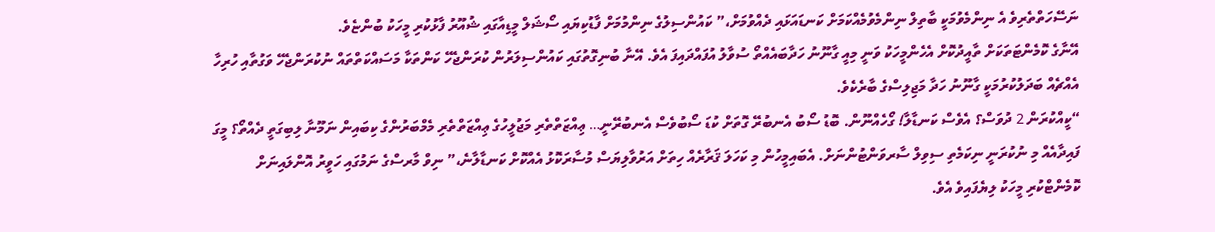ނަސޭހަތްތެރިވެ އެ ނިންމެވުމަކީ ބާތިލް ނިންމެވުމެއްކަމަށް ކަނޑައަޅައި ދެއްވުމަށް،” ކައުންސިލުގެ ނިންމުމަށް ފާޑުކިޔައި ސޯޝަލް މީޑިއާގައި ޝުއޫރު ފާޅުކުރި މީހަކު ބުންޏެވެ.
އޭނާގެ ކޮމެންޓަތަކަށް ތާއީދުކޮށް އެހެންމީހަކު ވަނީ މިއީ ގާނޫނު ހަދާބައެއްތޯ ސުވާލު އުފައްދައިފަ އެވެ. އޭނާ ބުނިގޮތުގައި ކައުންސިލަރުން ކުރަންޖެހޭ ކަންތަކާ މަސައްކަތްތައް ނުކުރަންޖެހޭ ވަގުތާއި ހުރިހާ އެއްޗެއް ބަދަލުކުރުމަކީ ގާނޫނު ހަދާ މަޖިލިސްގެ ބާރެކެވެ.
“ކީއްކުރަން 2 ދުވަސް؟ އެވެސް ކަނޑާލާ! ގޯހެއްނޫން. ބޮޑު ސޯބު އެނބުރޭ ގޮތަށް ކުޑަ ސޯބުވެސް އެނބުރޭނީ… ޢިއްޒަތްތެރި މަޖުލީހުގެ ޢިއްޒަތްތެރި މެމްބަރުންގެ ކިބައިން ނަމޫނާ ލިބިގަތީ ދެއްތޯ؟ މީގަ ފައިދާއެއް މި ނުކުރަނީ ނިކަމެތި ސިވިލް ސާރވަންޓުންނަށް. އެބައިމީހުން މި ކަހަލަ ޤަރާރެއް ހިތަށް އަރުވާލިޔަސް މުސާރަކޮޅު އެއްކޮށް ކަނޑާލާނެ،” ނިވް މާރސްގެ ނަމުގައި ހަވީރު އޮންލައިނަށް ކޮމެންޓްކުރި މީހަކު ލިޔެފައިވެ އެވެ.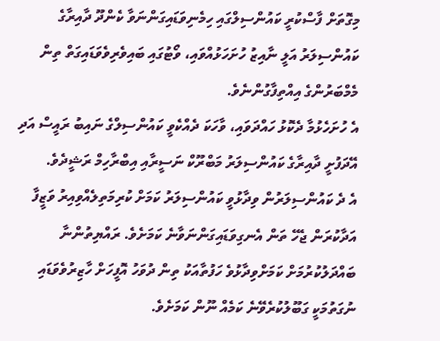މިގޮތަށް ފާސްކުރީ ކައުންސިލްގައި ހިމެނިވަޑައިގަންނަވާ ކެންދޫ ދާއިރާގެ ކައުންސިލަރު އަލީ ނާއިޒު ހުށަހަޅުއްވައި، ވޯޓުގައި ބައިވެރިވެވަޑައިގަތް ތިން މެމްބަރުންގެ އިއްތިފާގުންނެވެ.
އެ ހުށަހެޅުމާ ދެކޮޅު ހައްދަވައި، ވާހަކަ ދެއްކެވީ ކައުންސިލްގެ ނައިބު ރައީސް އަދި އޭދަފުށީ ދާއިރާގެ ކައުންސިލަރު މަބްރޫކް ނަސީރާއި އިބްރާހިމް ރަޝީދެވެ.
އެ ދެ ކައުންސިލަރުން ވިދާޅުވީ ކައުންސިލަރު ކަމަށް ކުރިމަތިލެއްވިއިރު ވަޒީފާ އަދާކުރަން ޖެހޭ ތަން އެނގިވަޑައިގަންނަވާނެ ކަމަށެވެ. ރައްޔިތުންނާ ބައްދަލުކުރުމަށް ކަމަށްވިދާޅުވެ ހަފުތާއަކު ތިން ދުވަހު އޮފީހަށް ހާޒިރުވެވަޑައި ނުގަތުމަކީ ގަބޫލުކުރެވޭނެ ކަމެއް ނޫން ކަމަށެވެ.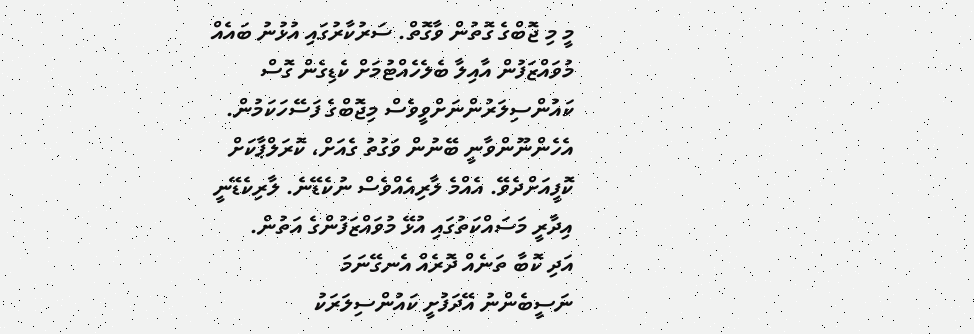މީ މި ޖޮބްގެ ގޮތުން ވާގޮތް. ސަރުކާރުގައި އުޅުނު ބައެއް މުވައްޒަފުން އާއިލާ ބެލެހެއްޓުމަށް ކެޑިގެން ގޮސް ކައުންސިލަރުންނަށްވީވެސް މިޖޮބްގެ ފަސޭހަކަމުން. އެހެންނޫންވާނީ ބޭނުން ވަގުތު ގެއަށް، ކޮރަލްޕާކަށް ކޮފީއަށްދެވޭ. އެއްމެ ލާރިއެއްވެސް ނުކެޑޭނެ. ލާރިކެޑޭނީ އިދާރީ މަސައްކަތުގައި އުޅޭ މުވައްޒަފުންގެ އަތުން.
އަދި ކޮބާ ތަނެއް ދޮރެއް އެނގޭނަމަ
ނަސީބެންނު އޭދަފުށީ ކައުންސިލަރަކު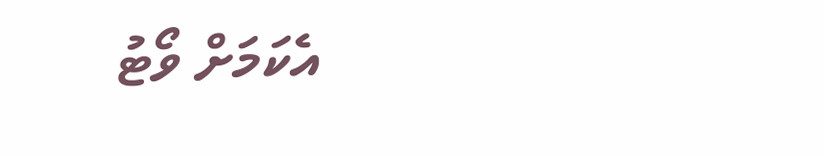އެކަމަށް ވޯޓު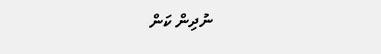ނުދިން ކަން